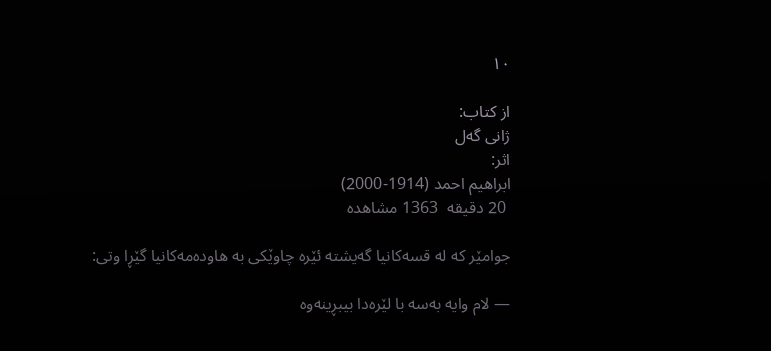١٠

از کتاب:
ژانی گەل
اثر:
ابراهیم احمد (1914-2000)
 20 دقیقه  1363 مشاهده

جوامێر کە لە قسەکانیا گەیشتە ئێرە چاوێکی بە هاودەمەکانیا گێڕا وتی:

― لام وایە بەسە با لێرەدا بیبڕینەوە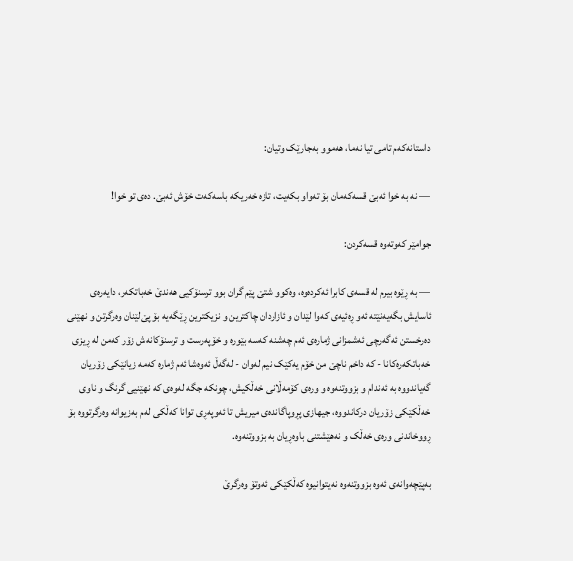داستانەکەم تامی تیا نەما، هەموو بەجارێک وتیان:

― نە بە خوا ئەبێ قسەکەمان بۆ تەواو بکەیت، تازە خەریکە باسەکەت خۆش ئەبێ. دەی تو خوا!

جوامێر کەوتەوە قسەکردن:

― بە ڕێوە بیرم لە قسەی کابرا ئەکردەوە، وەکوو شتێ پێم گران بوو ترسنۆکیی هەندێ خەباتکەر، دایەرەی ئاسایش بگەیەنێتە ئەو ڕەئیەی کەوا لێدان و ئازاردان چاکترین و نزیکترین ڕێگەیە بۆ پێ‌لێنان وەرگرتن و نهێنی دەرخستن ئەگەرچی ئەشمزانی ژمارەی ئەم چەشنە کەسە بێورە و خۆپەرست و ترسنۆکانەش زۆر کەمن لە ڕیزی خەباتکەرەکانا - کە داخم ناچێ من خۆم یەکێک نیم لەوان - لەگەڵ ئەوەشا ئەم ژمارە کەمە زیانێکی زۆریان گەیاندووە بە ئەندام و بزووتنەوە و ورەی کۆمەڵانی خەڵکیش، چونکە جگە لەوەی کە نهێنیی گرنگ و ناوی خەڵکێکی زۆریان درکاندووە، جیهازی پڕوپاگاندەی میریش تا ئەوپەڕی توانا کەڵکی لەم بەزیوانە وەرگرتووە بۆ ڕووخاندنی ورەی خەڵک و نەهێشتنی باوەڕیان بە بزووتنەوە.

بەپێچەوانەی ئەوە بزووتنەوە نەیتوانیوە کەڵکێکی ئەوتۆ وەرگرێ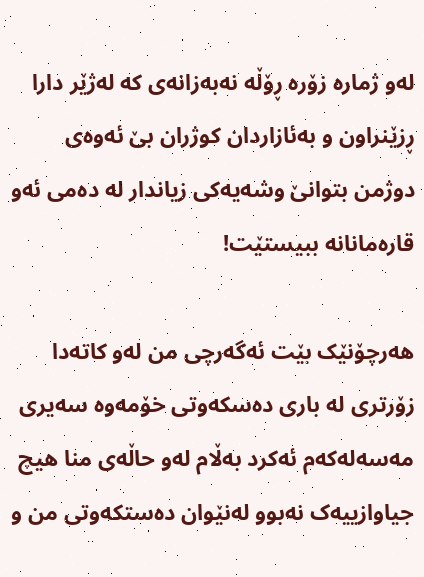لەو ژمارە زۆرە ڕۆڵە نەبەزانەی کە لەژێر دارا ڕزێنراون و بەئازاردان کوژران بێ ئەوەی دوژمن بتوانێ وشەیەکی زیاندار لە دەمی ئەو قارەمانانە ببیستێت!

هەرچۆنێک بێت ئەگەرچی من لەو کاتەدا زۆرتری لە باری دەسکەوتی خۆمەوە سەیری مەسەلەکەم ئەکرد بەڵام لەو حاڵەی منا هیچ جیاوازییەک نەبوو لەنێوان دەستکەوتی من و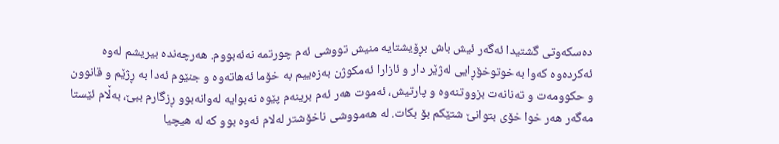دەسکەوتی گشتیدا ئەگەر ئیش باش بڕۆیشتایە منیش تووشی ئەم چورتمە نەئەبووم. هەرچەندە بیریشم لەوە ئەکردەوە کەوا بەخوتوخۆڕایی لەژێر دار و ئازارا ئەمکوژن بەزەییم بە خۆما ئەهاتەوە و جنێوم ئەدا بە ڕژێم و قانوون و حکوومەت و تەنانەت بزووتنەوە و پارتیش، ئەموت هەر ئەم برینەم پێوە نەبوایە لەوانەبوو ڕزگارم ببێ، بەڵام ئێستا مەگەر هەر خوا خۆی بتوانێ شتێکم بۆ بکات. لە هەمووشی ناخۆشتر لەلام ئەوە بوو کە لە هیچیا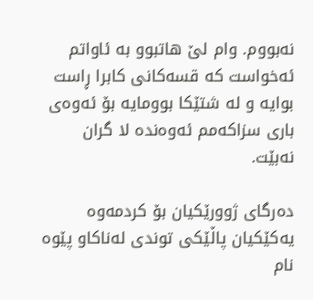نەبووم. وام لێ هاتبوو بە ئاواتم ئەخواست کە قسەکانی کابرا ڕاست بوایە و لە شتێکا بوومایە بۆ ئەوەی باری سزاکەمم ئەوەندە لا گران نەبێت.

دەرگای ژوورێکیان بۆ کردمەوە یەکێکیان پاڵێکی توندی لەناکاو پێوە نام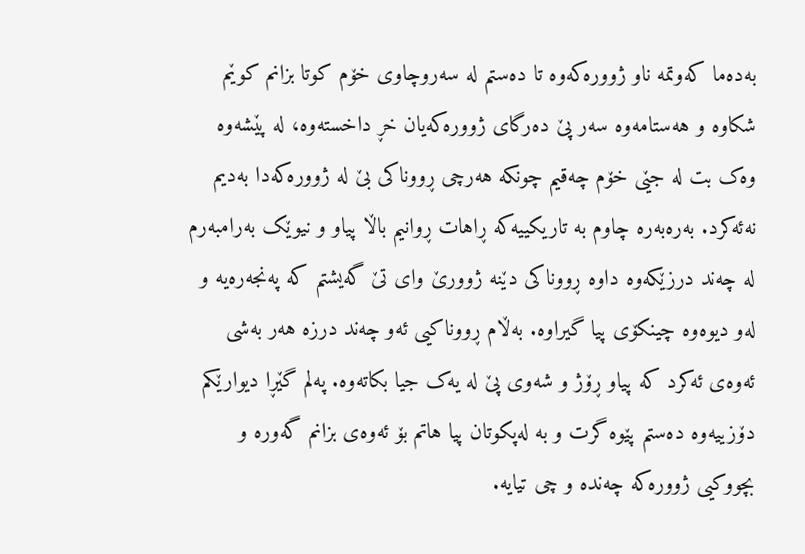بەدەما کەوتمە ناو ژوورەکەوە تا دەستم لە سەروچاوی خۆم کوتا بزانم کوێم شکاوە و هەستامەوە سەر پێ دەرگای ژوورەکەیان خڕ داخستەوە، لە پێشەوە وەک بت لە جێی خۆم چەقیم چونکە هەرچی ڕووناکی بێ لە ژوورەکەدا بەدیم نەئەکرد. بەرەبەرە چاوم بە تاریکییەکە ڕاهات ڕوانیم باڵا پیاو و نیوێک بەرامبەرم لە چەند درزێکەوە داوە ڕووناکی دێنە ژوورێ وای تێ گەیشتم کە پەنجەرەیە و لەو دیوەوە چینکۆی پیا گیراوە. بەڵام ڕووناکیی ئەو چەند درزە هەر بەشی ئەوەی ئەکرد کە پیاو ڕۆژ و شەوی پێ لە یەک جیا بکاتەوە. پەلم گێڕا دیوارێکم دۆزییەوە دەستم پێوە گرت و بە لەپکوتان پیا هاتم بۆ ئەوەی بزانم گەورە و بچووکیی ژوورەکە چەندە و چی تیایە.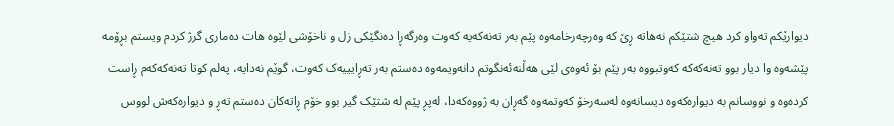دیوارێکم تەواو کرد هیچ شتێکم نەهاتە ڕێ کە وەرچەرخامەوە پێم بەر تەنەکەیە کەوت وەرگەڕا دەنگێکی زل و ناخۆشی لێوە هات دەماری گرژ کردم ویستم بڕۆمە پێشەوە وا دیار بوو تەنەکەکە کەوتبووە بەر پێم بۆ ئەوەی لێی هەڵنەئەنگوتم دانەویمەوە دەستم بەر تەڕایییەک کەوت، گوێم نەدایە، پەلم کوتا تەنەکەکەم ڕاست کردەوە و نووسانم بە دیوارەکەوە دیسانەوە لەسەرخۆ کەوتمەوە گەڕان بە ژووەکەدا، لەپڕ پێم لە شتێک گیر بوو خۆم ڕاتەکان دەستم تەڕ و دیوارەکەش لووس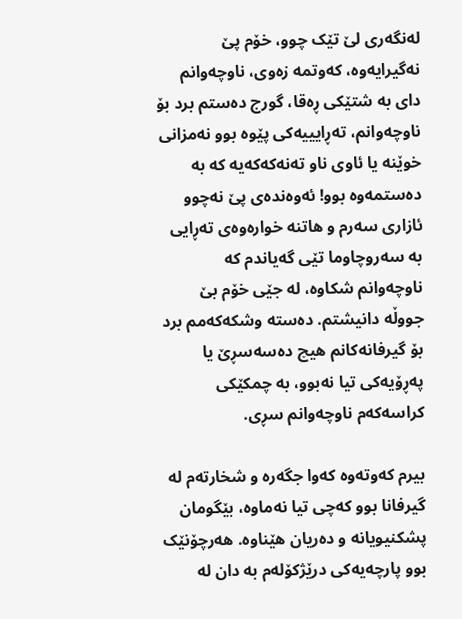لەنگەری لێ تێک چوو، خۆم پێ نەگیرایەوە، کەوتمە زەوی، ناوچەوانم دای بە شتێکی ڕەقا، گورج دەستم برد بۆ ناوچەوانم، تەڕایییەکی پێوە بوو نەمزانی خوێنە یا ئاوی ناو تەنەکەکەیە کە بە دەستمەوە بوو! ئەوەندەی پێ نەچوو ئازاری سەرم و هاتنە خوارەوەی تەڕایی بە سەروچاوما تێی گەیاندم کە ناوچەوانم شکاوە، لە جێی خۆم بێ جووڵە دانیشتم. دەستە وشکەکەمم برد بۆ گیرفانەکانم هیچ دەسەسڕێ یا پەڕۆیەکی تیا نەبوو، بە چمکێکی کراسەکەم ناوچەوانم سڕی.

بیرم کەوتەوە کەوا جگەرە و شخارتەم لە گیرفانا بوو کەچی تیا نەماوە، بێگومان پشکنیویانە و دەریان هێناوە. هەرچۆنێک بوو پارچەیەکی درێژکۆلەم بە دان لە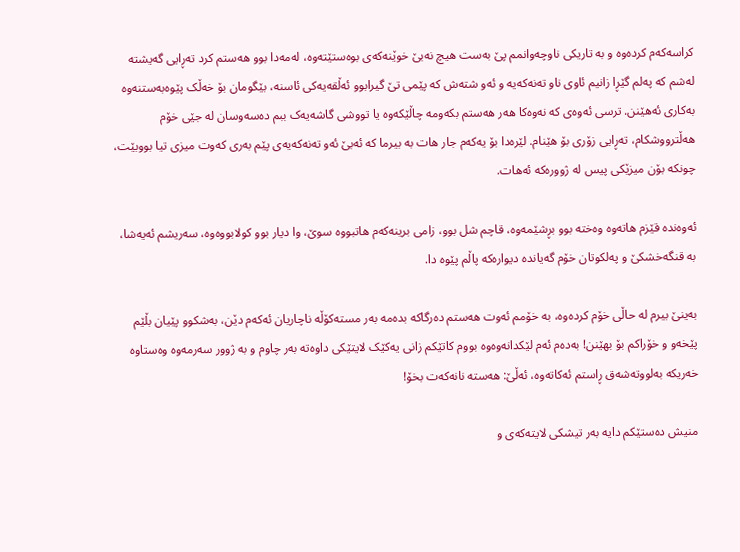کراسەکەم کردەوە و بە تاریکی ناوچەوانمم پێ بەست هیچ نەبێ خوێنەکەی بوەستێتەوە، لەمەدا بوو هەستم کرد تەڕایی گەیشتە لەشم کە پەلم گێڕا زانیم ئاوی ناو تەنەکەیە و ئەو شتەش کە پێمی تێ گیرابوو ئەڵقەیەکی ئاسنە، بێگومان بۆ خەڵک پێوەبەستنەوە بەکاری ئەهێنن. ترسی ئەوەی کە نەوەکا هەر هەستم بکەومە چاڵێکەوە یا تووشی گاشەیەک ببم دەسەوسان لە جێی خۆم هەڵترووشکام، تەڕایی زۆری بۆ هێنام. لێرەدا بۆ یەکەم جار هات بە بیرما کە ئەبێ ئەو تەنەکەیەی پێم بەری کەوت میزی تیا بووبێت، چونکە بۆن میزێکی پیس لە ژوورەکە ئەهات.

ئەوەندە قێزم هاتەوە وەختە بوو بڕشێمەوە، قاچم شل بوو، زامی برینەکەم هاتبووە سوێ، وا دیار بوو کولابووەوە، سەریشم ئەیەشا، بە قنگەخشکێ و پەلکوتان خۆم گەیاندە دیوارەکە پاڵم پێوە دا.

بەینێ بیرم لە حاڵی خۆم کردەوە، بە خۆمم ئەوت هەستم دەرگاکە بدەمە بەر مستەکۆڵە ناچاریان ئەکەم دێن، بەشکوو پێیان بڵێم پێخەو و خۆراکم بۆ بهێنن! بەدەم ئەم لێکدانەوەوە بووم کاتێکم زانی یەکێک لایتێکی داوەتە بەر چاوم و بە ژوور سەرمەوە وەستاوە خەریکە بەلووتەشەق ڕاستم ئەکاتەوە، ئەڵێ: هەستە نانەکەت بخۆ!

منیش دەستێکم دایە بەر تیشکی لایتەکەی و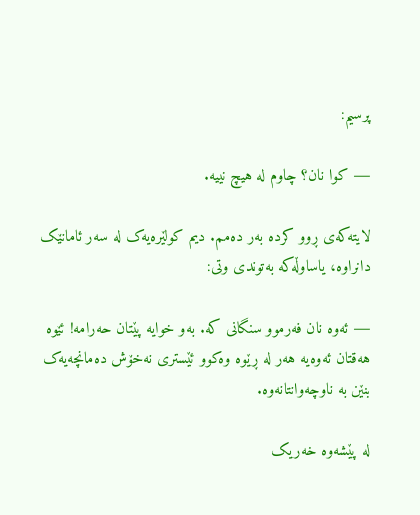پرسیم:

― کوا نان؟ چاوم لە هیچ نییە.

لایتەکەی ڕوو کردە بەر دەمم. دیم کولێرەیەک لە سەر ئامانێک دانراوە، یاساوڵەکە بەتوندی وتی:

― ئەوە نان فەرموو سنگانی کە. بەو خوایە پێتان حەرامە! ئێوە هەقتان ئەوەیە هەر لە ڕێوە وەکوو ئێستری نەخۆش دەمانچەیەک بنێن بە ناوچەوانتانەوە.

لە پێشەوە خەریک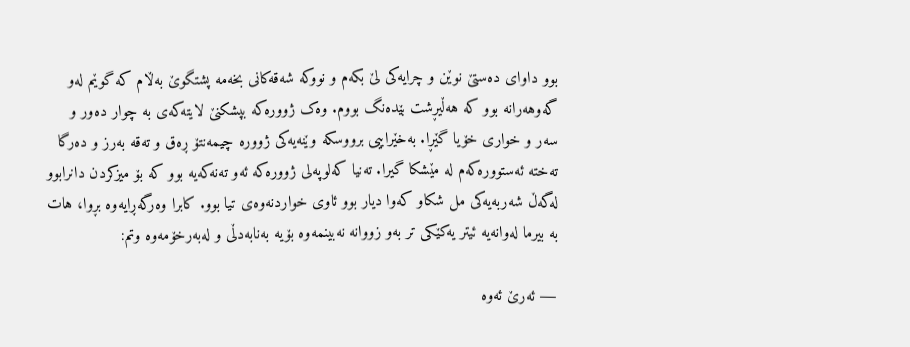بوو داوای دەستێ نوێن و چرایەکی لێ بکەم و نووکە شەقەکانی بخەمە پشتگوێ بەڵام کە گوێم لەو گەوهەرانە بوو کە هەڵیڕشت بێدەنگ بووم. وەک ژوورەکە بپشکنێ لایتەکەی بە چوار دەور و سەر و خواری خۆیا گێڕا. بەخێراییی برووسکە وێنەیەکی ژوورە چیمەنتۆ ڕەق و تەقە بەرز و دەرگا تەختە ئەستوورەکەم لە مێشکا گیرا. تەنیا کەلوپەلی ژوورەکە ئەو تەنەکەیە بوو کە بۆ میزکردن دانرابوو لەگەڵ شەربەیەکی مل شکاو کەوا دیار بوو ئاوی خواردنەوەی تیا بوو. کابرا وەرگەڕایەوە بڕوا، هات بە بیرما لەوانەیە ئیتر یەکێکی تر بەو زووانە نەبینمەوە بۆیە بەنابەدڵی و لەبەرخۆمەوە وتم:

― ئەرێ ئەوە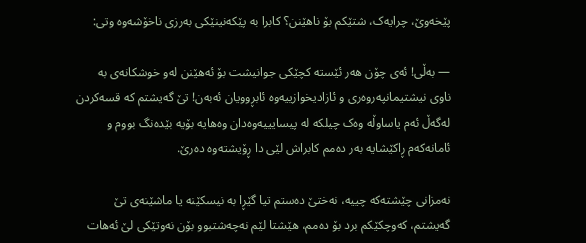پێخەوێ، چرایەک، شتێکم بۆ ناهێنن؟ کابرا بە پێکەنینێکی بەرزی ناخۆشەوە وتی:

― بەڵی! ئەی چۆن هەر ئێستە کچێکی جوانیشت بۆ ئەهێنن لەو خوشکانەی بە ناوی نیشتیمانپەروەری و ئازادیخوازییەوە ئابڕوویان ئەبەن! تێ گەیشتم کە قسەکردن لەگەڵ ئەم یاساوڵە وەک چیلکە لە پیسایییەوەدان وەهایە بۆیە بێدەنگ بووم و ئامانەکەم ڕاکێشایە بەر دەمم کابراش لێی دا ڕۆیشتەوە دەرێ.

نەمزانی چێشتەکە چییە، نەختێ دەستم تیا گێڕا بە نیسکێنە یا ماشێنەی تێ گەیشتم، کەوچکێکم برد بۆ دەمم، هێشتا لێم نەچەشتبوو بۆن نەوتێکی لێ ئەهات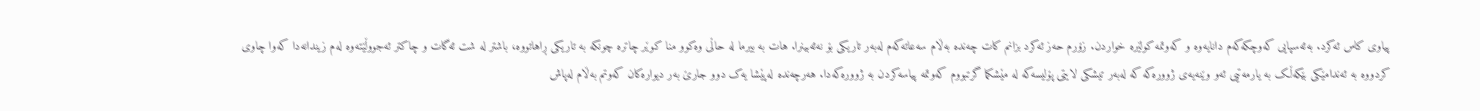پیاوی کاس ئەکرد. بەئەسپایی کەوچکەکەم دانایەوە و کەوتمە کولێرە خواردن. زۆرم حەز ئەکرد بزانم کات چەندە بەڵام سەعاتەکەم لەبەر تاریکی بۆ نەئەبینرا. هات بە بیرما لە حاڵی وەکوو منا کوێر چاترە چونکە بە تاریکی ڕاهاتووە، باشتر لە شت ئەگات و چاکتر ئەجووڵێتەوە لەم زیندانەدا کەوا چاوی کردووە بە ئەندامێکی بێکەڵک بە یارمەتیی ئەو وێنەیەی ژوورەکە کە لەبەر تیشکی لایتی پۆلیسەکە لە مێشکما گرتبووم کەوتمە پیاسەکردن بە ژوورەکەدا. هەرچەندە لەپێشا یەک دوو جارێ بەر دیوارەکان کەوتم بەڵام لەپاش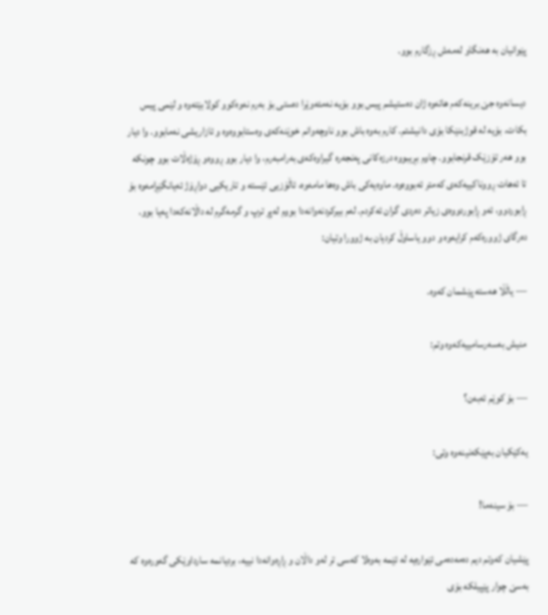پێوانیان بە هەنگاو لەمەش ڕزگارم بوو.

دیسانەوە جێ برینەکەم هاتەوە ژان دەستیشم پیس بوو بۆیە نەمئەوێرا دەستی بۆ بەرم نەوەکوو کولابێتەوە و لێمی پیس بکات. بۆیە لە قوژبنێکا بۆی دانیشتم. کارم بەوە باش بوو ناوچەوانم خوێنەکەی وەستابووەوە و ئازاریشی نەمابوو. وا دیار بوو هەر تۆزێک قرنجابوو. چاوم بڕیبووە درزەکانی پەنجەرە گیراوەکەی بەرامبەرم، وا دیار بوو ڕووەو ڕۆژەڵات بوو چونکە تا ئەهات ڕووناکییەکەی کەمتر ئەبووەوە. ماوەیەکی باش وەها مامەوە، ئاڵۆزیی ئێستە و تاریکیی دواڕۆژ ئەیانگێڕامەوە بۆ ڕابوردوو، ئەو ڕابوردووەی زیاتر دەردی گران ئەکردم. لەم بیرکردنەوانەدا بووم لەپڕ ترپ و گرمەگرم لە داڵانەکەدا پەیا بوو. دەرگای ژوورەکەم کرایەوە و دوو یاساوڵ کردیان بە ژوورا وتیان:

― یاڵڵا هەستە پێشمان کەوە.

منیش بەسەرسامییەکەوە وتم:

― بۆ کوێم ئەبەن؟

یەکێکیان بەپێکەنینەوە وتی:

― بۆ سینەما!

پێشیان کەوتم دیم دەمەدەمی ئێوارەیە لە ئێمە بەوەلا کەسی تر لەو داڵان و ڕاڕەوانەدا نییە، بردیانمە سارداوێکی گەورەوە کە بەسێ چوار پێپیلکە بۆی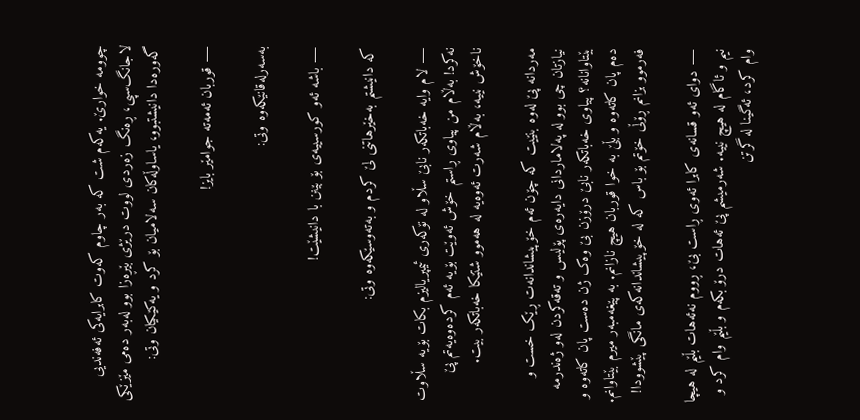چوومە خوارێ. یەکەم شت کە بەر چاوم کەوت کابرایەکی ئەفەندیی لاجانگ‌سپی، ڕەنگ زەردی لووت درێژی بێڕەزا بوو لەبەر دەمی مێزێکی گەورەدا دانیشتبوو، یاساوڵەکان سەلامیان بۆ کرد و یەکێکیان وتی:

― قوربان ئەمەتە جوامێر بایز!

بەسەرلەقانێکەوە وتی:

― باشە ئەو کورسییەی بۆ بێنن با دانیشێت!

کە دانیشتم بەخێرهاتنی لێ کردم و بەتەوسێکەوە وتی:

― لام وایە خەباتکەر نابێ سڵاو لە نۆکەری ئیمپریالیزم بکات بۆیە سڵاوت نەکرد! بەڵام من پیاوی ڕاستم خۆش ئەوێت بۆیە ئەم کردەوەیەتم پێ ناخۆش نییە، بەڵام شەرت ئەوەیە لە هەموو شتێکا خەباتکەر بیت.

مەردانە پێ لەوە بنێیت کە چۆن ئەم خۆپیشاندانەت ڕێک خست و نیازتان چی بوو لە پەلاماردانی دایەرەی پۆلیس و تەقەکردن لەو ژەندرمە بێتاوانانە؟ پیاوی خەباتکەر نابێ درۆزن بێ وەک ژن دەست پان کاتەوە و دەم پان کاتەوە و بڵێ بە خوا قوربان هیچ نازانم. بە پێغەمبەر میرم بێتاوانم. فەرموو بزانم ڕۆڵی خۆتم بۆ باس کە لە خۆپیشاندانەکەی مانگی پێشوودا!

― دوای ئەو قسانەی کابرا ئەوی ڕاست بێ، ڕووم نەئەهات بڵێم لە هیچا نیم و ئاگام لە هیچ نییە. شەرمیشم پێ ئەهات درۆ بکەم و بڵێم وام کرد و وام کرد، ئەگینا لە گرتن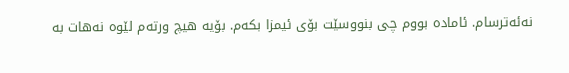نەئەترسام. ئامادە بووم چی بنووسێت بۆی ئیمزا بکەم. بۆیە هیچ ورتەم لێوە نەهات بە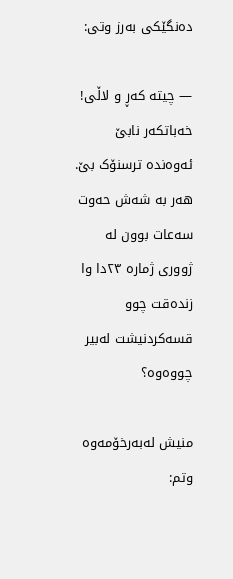دەنگێکی بەرز وتی:

― چیتە کەڕ و لاڵی! خەباتکەر نابێ ئەوەندە ترسنۆک بێ. هەر بە شەش حەوت سەعات بوون لە ژووری ژمارە ٢٣دا وا زندەقت چوو قسەکردنیشت لەبیر چووەوە؟

منیش لەبەرخۆمەوە وتم: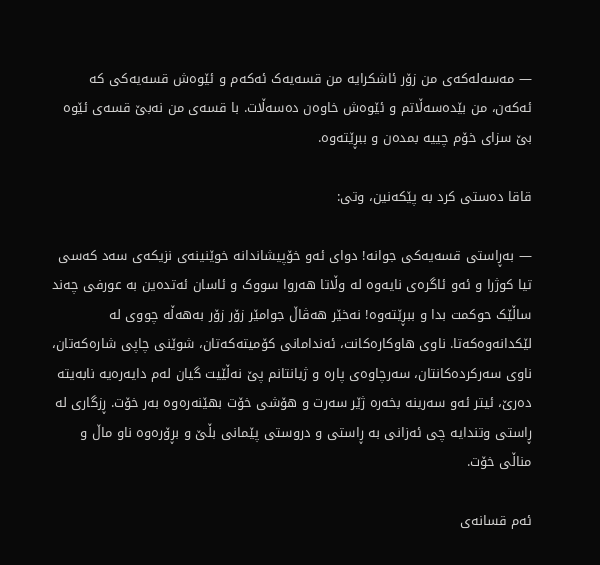― مەسەلەکەی من زۆر ئاشکرایە من قسەیەک ئەکەم و ئێوەش قسەیەکی کە ئەکەن، من بێدەسەڵاتم و ئێوەش خاوەن دەسەڵات. با قسەی من نەبێ قسەی ئێوە بێ سزای خۆم چییە بمدەن و ببڕێتەوە.

قاقا دەستی کرد بە پێکەنین، وتی:

― بەڕاستی قسەیەکی جوانە! دوای ئەو خۆپیشاندانە خوێنینەی نزیکەی سەد کەسی تیا کوژرا و ئەو ئاگرەی نایەوە لە وڵاتا هەروا سووک و ئاسان ئەتدەین بە عورفی چەند ساڵێک حوکمت بدا و ببڕێتەوە! نەخێر هەڤاڵ جوامێر زۆر زۆر بەهەڵە چووی لە لێکدانەوەکەتا. ناوی هاوکارەکانت، ئەندامانی کۆمیتەکەتان، شوێنی چاپی شارەکەتان، ناوی سەرکردەکانتان، سەرچاوەی پارە و ژیانتانم پێ نەڵێیت گیان لەم دایەرەیە نابەیتە دەرێ، ئیتر ئەو سەرینە بخەرە ژێر سەرت و هۆشی خۆت بهێنەرەوە بەر خۆت. ڕزگاری لە ڕاستی وتندایە چی ئەزانی بە ڕاستی و دروستی پێمانی بڵێ و بڕۆرەوە ناو ماڵ و مناڵی خۆت.

ئەم قسانەی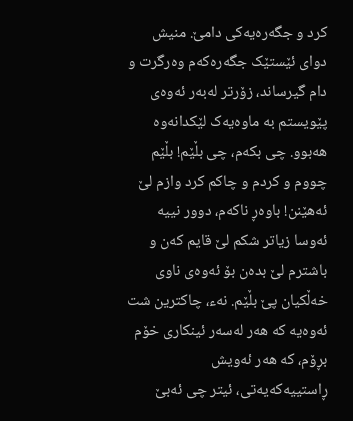کرد و جگەرەیەکی دامێ. منیش دوای ئێستێک جگەرەکەم وەرگرت و دام گیرساند، زۆرتر لەبەر ئەوەی پێویستم بە ماوەیەک لێکدانەوە هەبوو. چی بکەم، چی بڵێم! بڵێم چووم و کردم و چاکم کرد وازم لێ ئەهێنن! باوەڕ ناکەم، دوور نییە ئەوسا زیاتر شکم لێ قایم کەن و باشترم لێ بدەن بۆ ئەوەی ناوی خەڵکیان پێ بڵێم. نەء، چاکترین شت ئەوەیە کە هەر لەسەر ئینکاری خۆم بڕۆم، کە هەر ئەویش ڕاستییەکەیەتی، ئیتر چی ئەبێ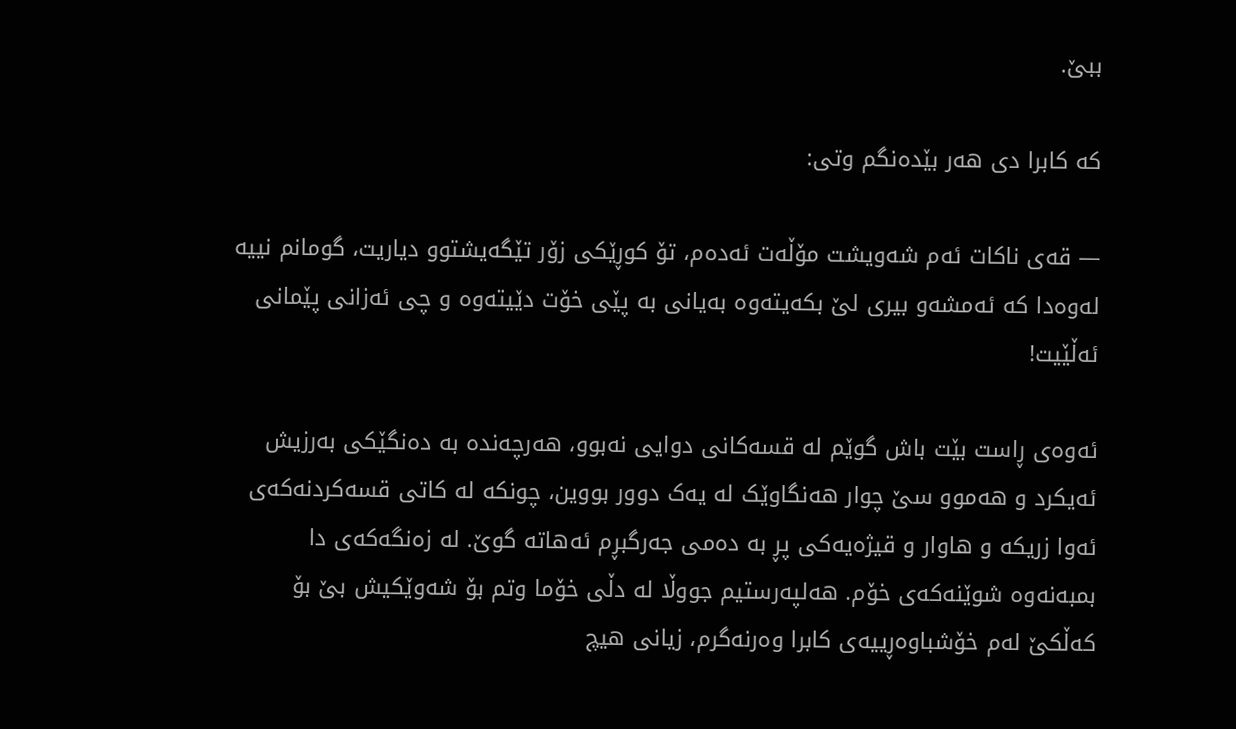ببێ.

کە کابرا دی هەر بێدەنگم وتی:

― قەی ناکات ئەم شەویشت مۆڵەت ئەدەم، تۆ کوڕێکی زۆر تێگەیشتوو دیاریت، گومانم نییە لەوەدا کە ئەمشەو بیری لێ بکەیتەوە بەیانی بە پێی خۆت دێیتەوە و چی ئەزانی پێمانی ئەڵێیت!

ئەوەی ڕاست بێت باش گوێم لە قسەکانی دوایی نەبوو، هەرچەندە بە دەنگێکی بەرزیش ئەیکرد و هەموو سێ چوار هەنگاوێک لە یەک دوور بووین، چونکە لە کاتی قسەکردنەکەی ئەوا زریکە و هاوار و قیژەیەکی پڕ بە دەمی جەرگبڕم ئەهاتە گوێ. لە زەنگەکەی دا بمبەنەوە شوێنەکەی خۆم. هەلپەرستیم جووڵا لە دڵی خۆما وتم بۆ شەوێکیش بێ بۆ کەڵکێ لەم خۆشباوەڕییەی کابرا وەرنەگرم، زیانی هیچ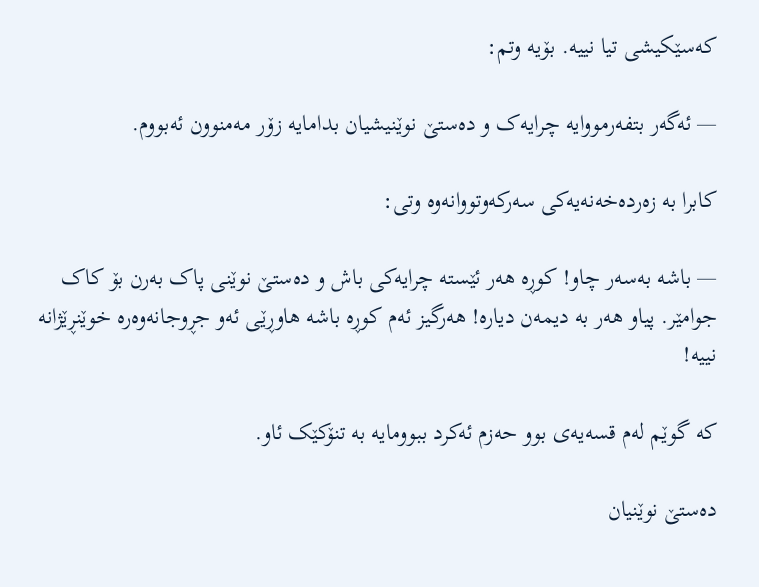کەسێکیشی تیا نییە. بۆیە وتم:

― ئەگەر بتفەرمووایە چرایەک و دەستێ نوێنیشیان بدامایە زۆر مەمنوون ئەبووم.

کابرا بە زەردەخەنەیەکی سەرکەوتووانەوە وتی:

― باشە بەسەر چاو! کوڕە هەر ئێستە چرایەکی باش و دەستێ نوێنی پاک بەرن بۆ کاک جوامێر. پیاو هەر بە دیمەن دیارە! هەرگیز ئەم کوڕە باشە هاوڕێی ئەو جڕوجانەوەرە خوێنڕێژانە نییە!

کە گوێم لەم قسەیەی بوو حەزم ئەکرد ببوومایە بە تنۆکێک ئاو.

دەستێ نوێنیان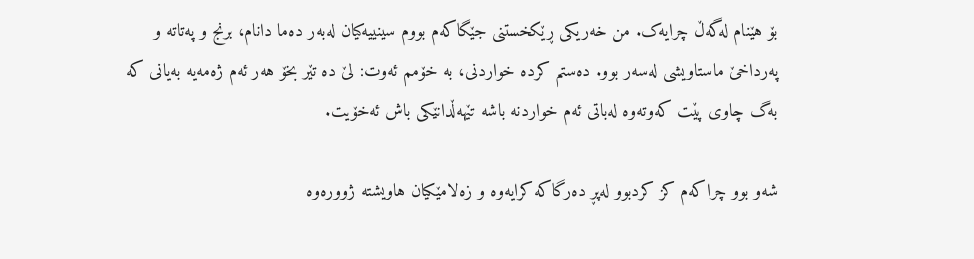بۆ هێنام لەگەڵ چرایەک. من خەریکی ڕێکخستنی جێگاکەم بووم سینییەکیان لەبەر دەما دانام، برنج و پەتاتە و پەرداخێ ماستاویشی لەسەر بوو. دەستم کردە خواردنی، بە خۆمم ئەوت: لێ دە تێر بخۆ هەر ئەم ژەمەیە بەیانی کە بەگ چاوی پێت کەوتەوە لەباتی ئەم خواردنە باشە تێهەڵدانێکی باش ئەخۆیت.

شەو بوو چراکەم کز کردبوو لەپڕ دەرگاکە کرایەوە و زەلامێکیان هاویشتە ژوورەوە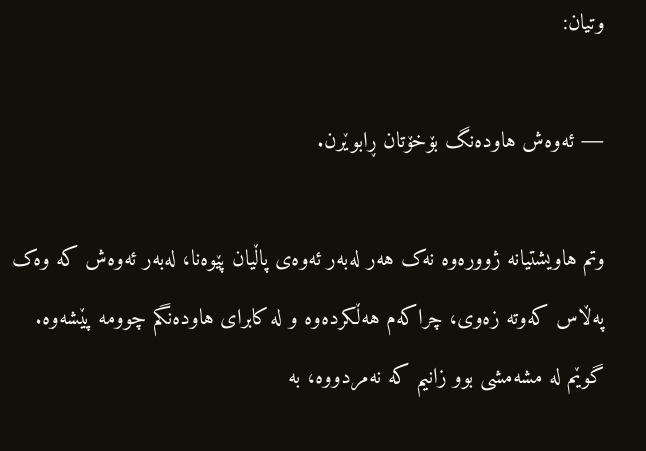وتیان:

― ئەوەش هاودەنگ بۆخۆتان ڕابوێرن.

وتم هاویشتیانە ژوورەوە نەک هەر لەبەر ئەوەی پاڵیان پێوەنا، لەبەر ئەوەش کە وەک پەڵاس کەوتە زەوی، چراکەم هەڵکردەوە و لە کابرای هاودەنگم چوومە پێشەوە. گوێم لە مشەمشی بوو زانیم کە نەمردووە، بە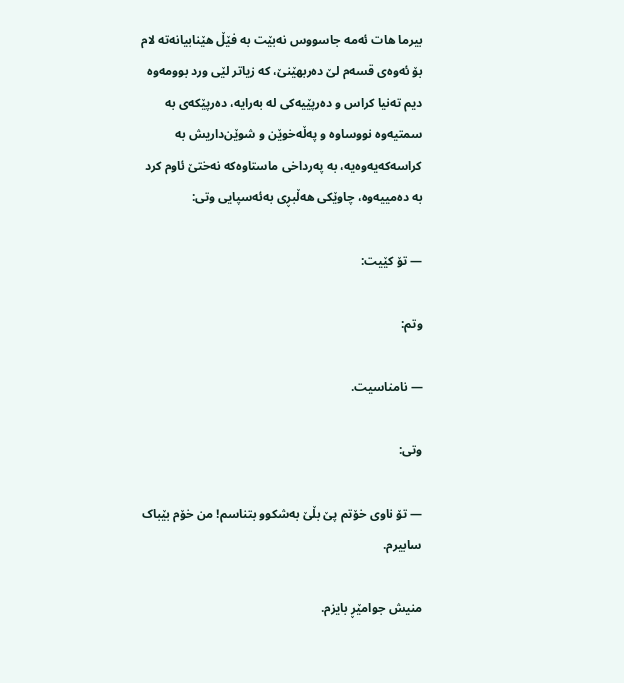بیرما هات ئەمە جاسووس نەبێت بە فێڵ هێنابیانەتە لام بۆ ئەوەی قسەم لێ دەربهێنێ، کە زیاتر لێی ورد بوومەوە دیم تەنیا کراس و دەرپێیەکی لە بەرایە، دەرپێکەی بە سمتیەوە نووساوە و پەڵەخوێن و شوێن‌داریش بە کراسەکەیەوەیە، بە پەرداخی ماستاوەکە نەختێ ئاوم کرد بە دەمییەوە، چاوێکی هەڵبڕی بەئەسپایی وتی:

― تۆ کێیت:

وتم:

― نامناسیت.

وتی:

― تۆ ناوی خۆتم پێ بڵێ بەشکوو بتناسم! من خۆم بێباک سابیرم.

منیش جوامێڕ بایزم.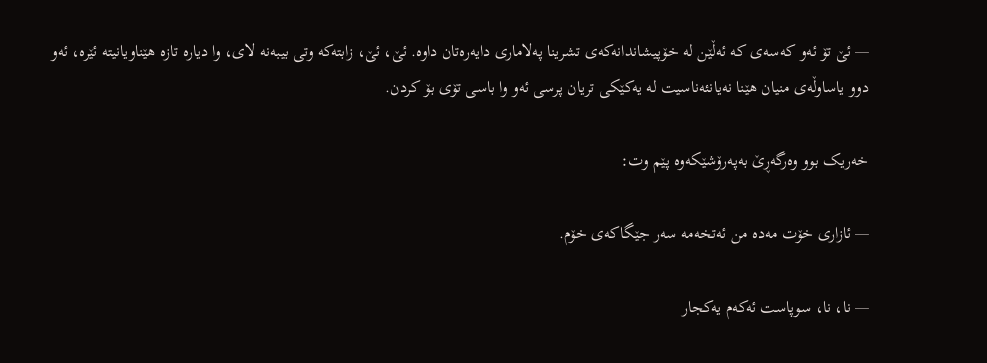― ئێ تۆ ئەو کەسەی کە ئەڵێن لە خۆپیشاندانەکەی تشرینا پەلاماری دایەرەتان داوە. ئێ، ئێ، زابتەکە وتی بیبەنە لای، وا دیارە تازە هێناویانیتە ئێرە، ئەو دوو یاساوڵەی منیان هێنا نەیانئەناسیت لە یەکێکی تریان پرسی ئەو وا باسی تۆی بۆ کردن.

خەریک بوو وەرگەڕێ بەپەرۆشێکەوە پێم وت:

― ئازاری خۆت مەدە من ئەتخەمە سەر جێگاکەی خۆم.

― نا، نا، سوپاست ئەکەم یەکجار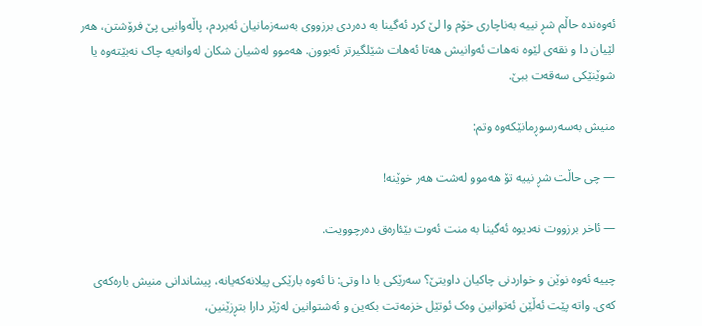ئەوەندە حاڵم شڕ نییە بەناچاری خۆم وا لێ کرد ئەگینا بە دەردی برزووی بەسەزمانیان ئەبردم، پاڵەوانیی پێ فرۆشتن، هەر لێیان دا و نقەی لێوە نەهات ئەوانیش هەتا ئەهات شێلگیرتر ئەبوون. هەموو لەشیان شکان لەوانەیە چاک نەبێتەوە یا شوێنێکی سەقەت ببێ.

منیش بەسەرسوڕمانێکەوە وتم:

― چی حاڵت شڕ نییە تۆ هەموو لەشت هەر خوێنە!

― ئاخر برزووت نەدیوە ئەگینا بە منت ئەوت بێئارەق دەرچوویت.

چییە ئەوە نوێن و خواردنی چاکیان داویتێ؟ سەرێکی با دا وتی: نا ئەوە بارێکی پیلانەکەیانە، پیشاندانی منیش بارەکەی کەی. واتە پێت ئەڵێن ئەتوانین وەک ئوتێل خزمەتت بکەین و ئەشتوانین لەژێر دارا بتڕزێنین،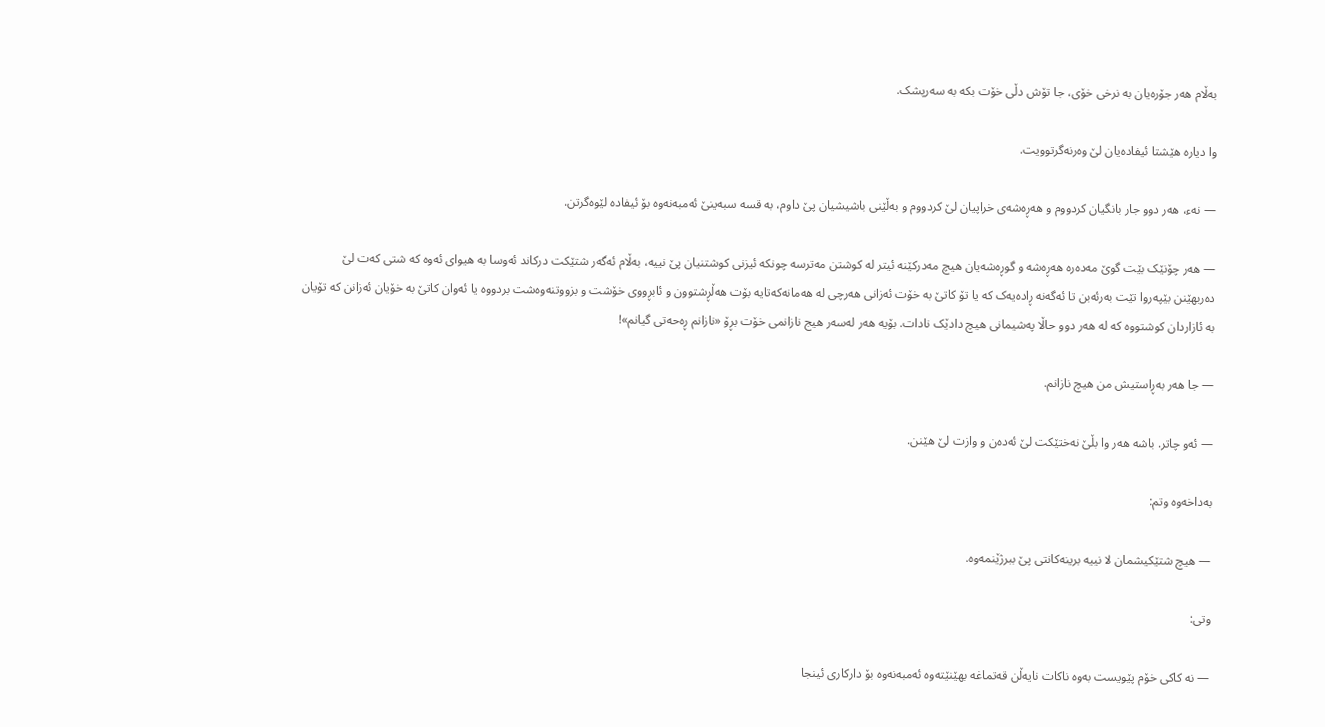بەڵام هەر جۆرەیان بە نرخی خۆی، جا تۆش دڵی خۆت بکە بە سەرپشک.

وا دیارە هێشتا ئیفادەیان لێ وەرنەگرتوویت.

― نەء، هەر دوو جار بانگیان کردووم و هەڕەشەی خراپیان لێ کردووم و بەڵێنی باشیشیان پێ داوم، بە قسە سبەینێ ئەمبەنەوە بۆ ئیفادە لێوەگرتن.

― هەر چۆنێک بێت گوێ مەدەرە هەڕەشە و گوڕەشەیان هیچ مەدرکێنە ئیتر لە کوشتن مەترسە چونکە ئیزنی کوشتنیان پێ نییە، بەڵام ئەگەر شتێکت درکاند ئەوسا بە هیوای ئەوە کە شتی کەت لێ دەربهێنن بێپەروا تێت بەرئەبن تا ئەگەنە ڕادەیەک کە یا تۆ کاتێ بە خۆت ئەزانی هەرچی لە هەمانەکەتایە بۆت هەڵڕشتوون و ئابڕووی خۆشت و بزووتنەوەشت بردووە یا ئەوان کاتێ بە خۆیان ئەزانن کە تۆیان بە ئازاردان کوشتووە کە لە هەر دوو حاڵا پەشیمانی هیچ دادێک نادات. بۆیە هەر لەسەر هیج نازانمی خۆت بڕۆ «نازانم ڕەحەتی گیانم»!

― جا هەر بەڕاستیش من هیچ نازانم.

― ئەو چاتر. باشە هەر وا بڵێ نەختێکت لێ ئەدەن و وازت لێ هێنن.

بەداخەوە وتم:

― هیچ شتێکیشمان لا نییە برینەکانتی پێ ببرژێنمەوە.

وتی:

― نە کاکی خۆم پێویست بەوە ناکات نایەڵن قەتماغە بهێنێتەوە ئەمبەنەوە بۆ دارکاری ئینجا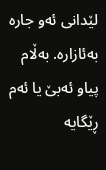لێدانی ئەو جارە بەئازارە. بەڵام پیاو ئەبێ یا ئەم ڕێگایە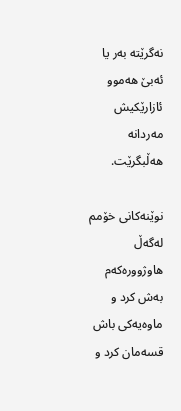نەگرێتە بەر یا ئەبێ هەموو ئازارێکیش مەردانە هەڵبگرێت.

نوێنەکانی خۆمم لەگەڵ هاوژوورەکەم بەش کرد و ماوەیەکی باش قسەمان کرد و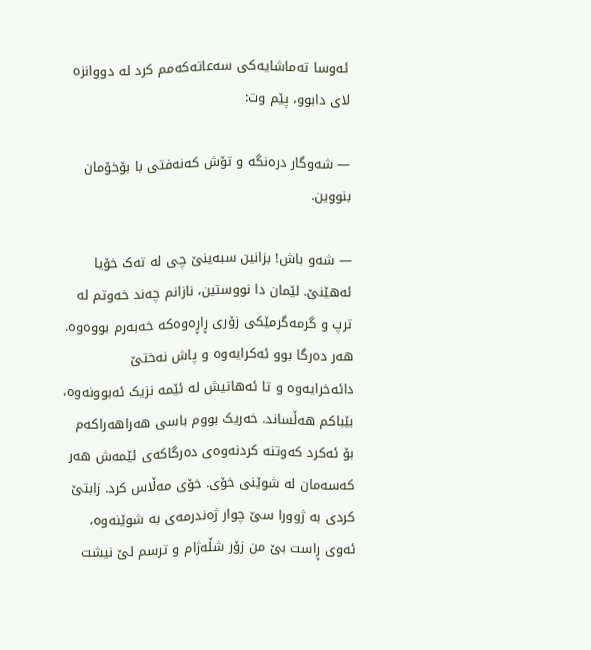ئەوسا تەماشایەکی سەعاتەکەمم کرد لە دووانزە لای دابوو، پێم وت:

― شەوگار درەنگە و تۆش کەنەفتی با بۆخۆمان بنووین.

― شەو باش! بزانین سبەینێ چی لە تەک خۆیا ئەهێنێ. لێمان دا نووستین، نازانم چەند خەوتم لە ترپ و گرمەگرمێکی زۆری ڕاڕەوەکە خەبەرم بووەوە. هەر دەرگا بوو ئەکرایەوە و پاش نەختێ دائەخرایەوە و تا ئەهاتیش لە ئێمە نزیک ئەبوونەوە، بێباکم هەڵساند. خەریک بووم باسی هەراهەراکەم بۆ ئەکرد کەوتنە کردنەوەی دەرگاکەی ئێمەش هەر کەسەمان لە شوێنی خۆی. خۆی مەڵاس کرد. زابتێ کردی بە ژوورا سێ چوار ژەندرمەی بە شوێنەوە، ئەوی ڕاست بێ من زۆر شڵەژام و ترسم لێ نیشت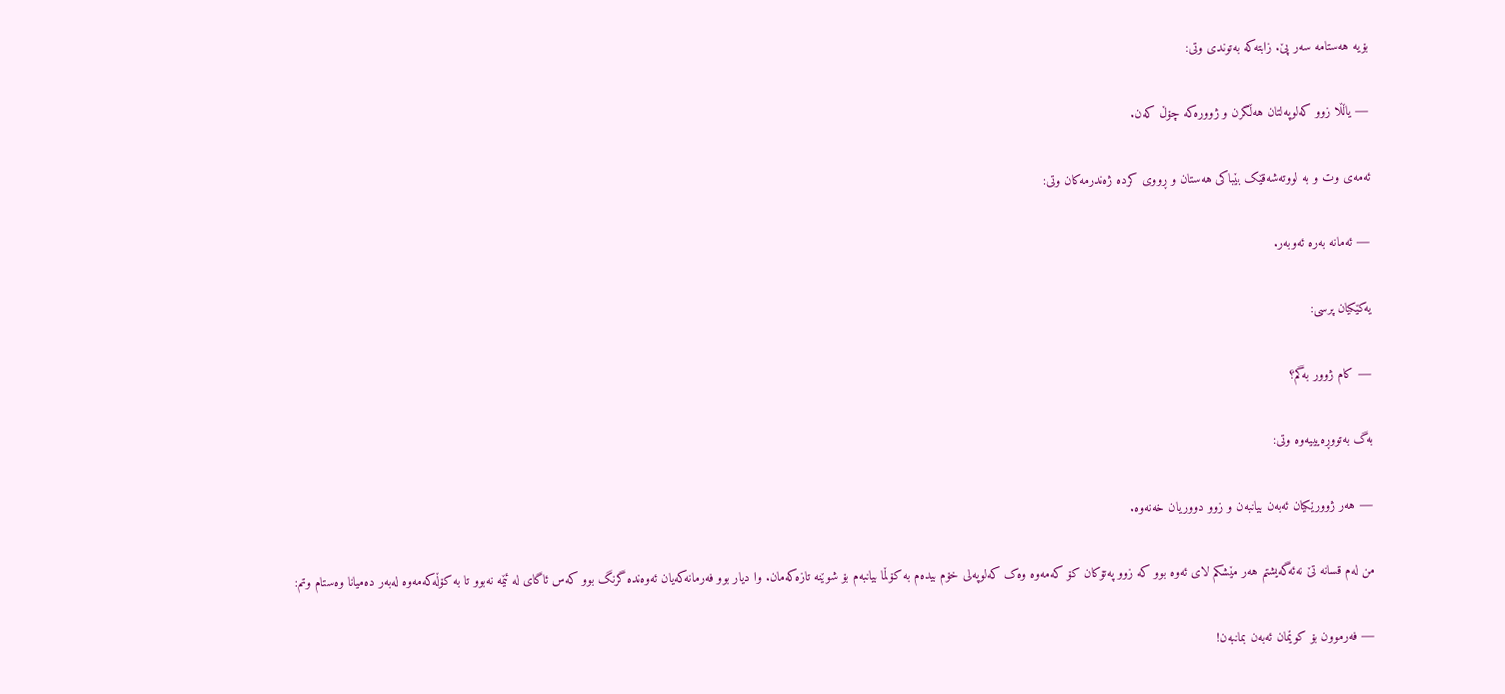بۆیە هەستامە سەر پێ. زابتەکە بەتوندی وتی:

― یاڵڵا زوو کەلوپەلتان هەڵگرن و ژوورەکە چۆڵ کەن.

ئەمەی وت و بە لووتەشەقێک بێباکی هەستان و ڕووی کردە ژەندرمەکان وتی:

― ئەمانە بەرە ئەوبەر.

یەکێکیان پرسی:

― کام ژوور بەگم؟

بەگ بەتووڕەیییەوە وتی:

― هەر ژوورێکیان ئەبەن بیانبەن و زوو دووریان خەنەوە.

من لەم قسانە تێ نەئەگەیشتم هەر مێشکم لای ئەوە بوو کە زوو پەتۆکان کۆ کەمەوە وەک کەلوپەلی خۆم بیدەم بە کۆڵما بیانبەم بۆ شوێنە تازەکەمان. وا دیار بوو فەرمانەکەیان ئەوەندە گرنگ بوو کەس ئاگای لە ئێمە نەبوو تا بە کۆڵەکەمەوە لەبەر دەمیانا وەستام وتم:

― فەرموون بۆ کوێمان ئەبەن بمانبەن!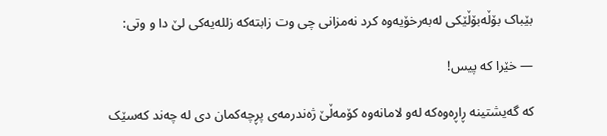بێباک بۆڵەبۆڵێکی لەبەرخۆیەوە کرد نەمزانی چی وت زابتەکە زللەیەکی لێ دا و وتی:

― خێرا کە پیس!

کە گەیشتینە ڕاڕەوەکە لەو لامانەوە کۆمەڵێ ژەندرمەی پڕچەکمان دی لە چەند کەسێک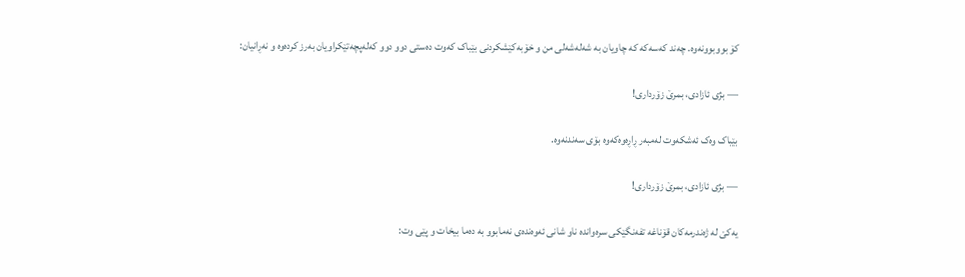کۆ بووبوونەوە. چەند کەسەکە کە چاویان بە شەلەشەلی من و خۆبەکێشکردنی بێباک کەوت دەستی دوو دوو کەلەپچەتێکراویان بەرز کردەوە و نەڕانیان:

― بژی ئازادی، بمرێ زۆرداری!

بێباک وەک ئەشکەوت لەمبەر ڕاڕەوەکەوە بۆی سەندنەوە.

― بژی ئازادی، بمرێ زۆرداری!

یەکێ لە ژەندرمەکان قۆناغە تفەنگێکی سرەواندە ناو شانی ئەوەندەی نەمابوو بە دەما بیخات و پێی وت: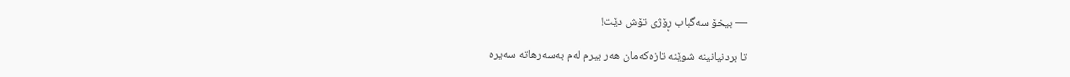― بیخۆ سەگباب ڕۆژی تۆش دێت!

تا بردنیانینە شوێنە تازەکەمان هەر بیرم لەم بەسەرهاتە سەیرە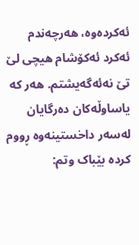ئەکردەوە، هەرچەندم ئەکرد ئەکۆشام هیچی لێ تێ نەئەگەیشتم. هەر کە یاساوڵەکان دەرگایان لەسەر داخستینەوە ڕووم کردە بێباک وتم: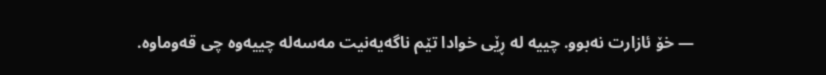― خۆ ئازارت نەبوو. چییە لە ڕێی خوادا تێم ناگەیەنیت مەسەلە چییەوە چی قەوماوە.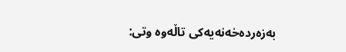بەزەردەخەنەیەکی تاڵەوە وتی: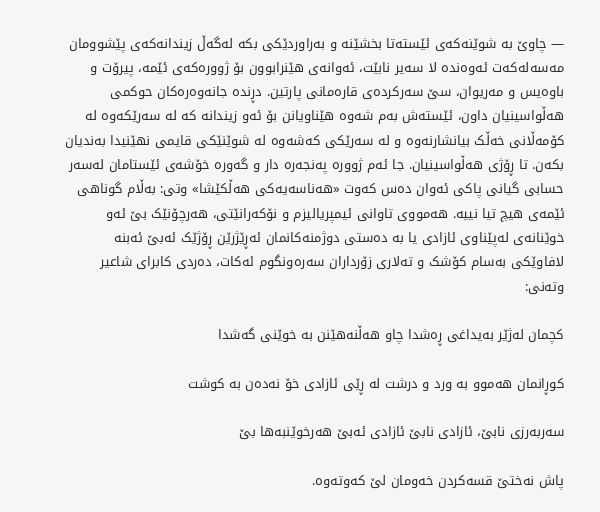― چاوێ بە شوێنەکەی ئێستەتا بخشێنە و بەراوردێکی بکە لەگەڵ زیندانەکەی پێشوومان مەسەلەکەت ئەوەندە لا سەیر نابێت، ئەوانەی هێنرابوون بۆ ژوورەکەی ئێمە، پیرۆت و باوەیس و مەریوان، سێ سەرکردەی قارەمانی پارتین. دڕندە جانەوەرەکان حوکمی هەڵواسینیان داون، ئێستەش بەم شەوە هێناویانن بۆ ئەو زیندانە کە لە سەرێکەوە لە کۆمەڵانی خەڵک بیانشارنەوە و لە سەرێکی کەشەوە لە شوێنێکی قایمی نهێنیدا بەندیان بکەن. تا ڕۆژی هەڵواسینیان. جا ئەم ژوورە پەنجەرە دار و گەورە خۆشەی ئێستامان لەسەر حسابی گیانی پاکی ئەوان دەس کەوت «هەناسەیەکی هەڵکێشا» وتی: بەڵام گوناهی ئێمەی هیچ تیا نییە. هەمووی تاوانی ئیمپریالیزم و نۆکەرانێتی، هەرچۆنێک بێ ئەو خوێنانەی لەپێناوی ئازادی یا بە دەستی دوژمنەکانمان ئەڕێژرێن ڕۆژێک ئەبێ ئەبنە لافاوێکی بەسام کۆشک و تەلاری زۆرداران سەرەونگوم ئەکات، دەردی کابرای شاعیر وتەنی:

کچمان لەژێر بەیداغی ڕەشدا چاو هەڵنەهێنن بە خوێنی گەشدا

کوڕانمان هەموو بە ورد و درشت لە ڕێی ئازادی خۆ نەدەن بە کوشت

سەربەرزی نابێ، ئازادی نابێ ئازادی ئەبێ هەرخوێنبەها بێ

پاش نەختێ قسەکردن خەومان لێ کەوتەوە.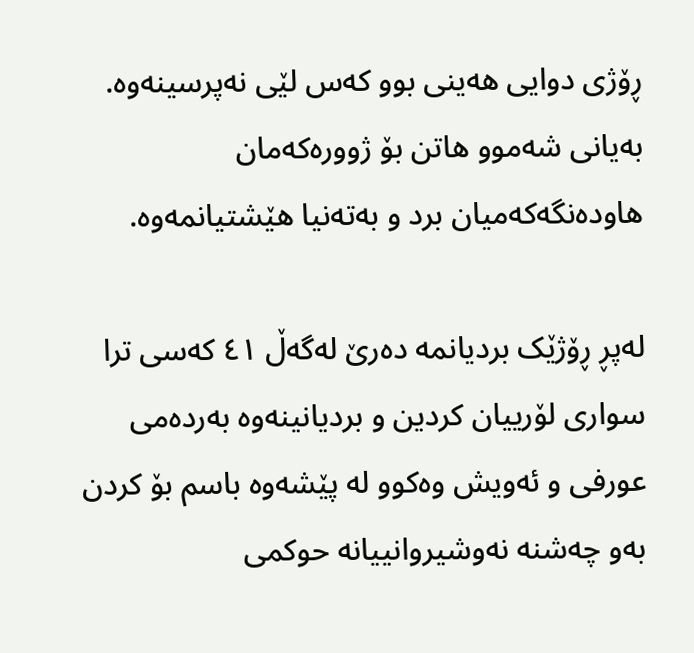ڕۆژی دوایی هەینی بوو کەس لێی نەپرسینەوە. بەیانی شەموو هاتن بۆ ژوورەکەمان هاودەنگەکەمیان برد و بەتەنیا هێشتیانمەوە.

لەپڕ ڕۆژێک بردیانمە دەرێ لەگەڵ ٤١ کەسی ترا سواری لۆرییان کردین و بردیانینەوە بەردەمی عورفی و ئەویش وەکوو لە پێشەوە باسم بۆ کردن بەو چەشنە نەوشیروانییانە حوکمی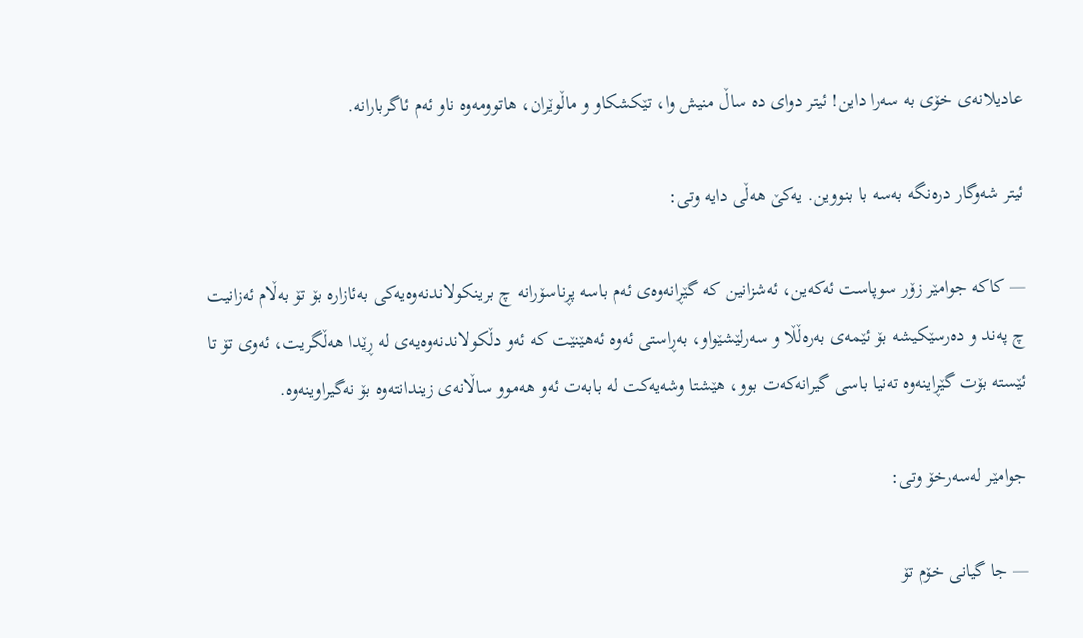عادیلانەی خۆی بە سەرا داین! ئیتر دوای دە ساڵ منیش وا، تێکشکاو و ماڵوێران، هاتوومەوە ناو ئەم ئاگربارانە.

ئیتر شەوگار درەنگە بەسە با بنووین. یەکێ هەڵی دایە وتی:

― کاکە جوامێر زۆر سوپاست ئەکەین، ئەشزانین کە گێڕانەوەی ئەم باسە پڕناسۆرانە چ برینکولاندنەوەیەکی بەئازارە بۆ تۆ بەڵام ئەزانیت چ پەند و دەرسێکیشە بۆ ئێمەی بەرەڵڵا و سەرلێشێواو، بەڕاستی ئەوە ئەهێنێت کە ئەو دڵکولاندنەوەیەی لە ڕێدا هەڵگریت، ئەوی تۆ تا ئێستە بۆت گێڕاینەوە تەنیا باسی گیرانەکەت بوو، هێشتا وشەیەکت لە بابەت ئەو هەموو ساڵانەی زیندانتەوە بۆ نەگیراوینەوە.

جوامێر لەسەرخۆ وتی:

― جا گیانی خۆم تۆ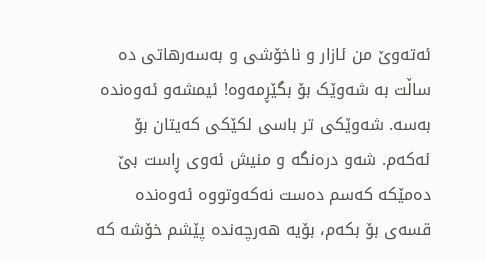ئەتەوێ من ئازار و ناخۆشی و بەسەرهاتی دە ساڵت بە شەوێک بۆ بگێڕمەوە! ئیمشەو ئەوەندە بەسە. شەوێکی تر باسی لکێکی کەیتان بۆ ئەکەم. شەو درەنگە و منیش ئەوی ڕاست بێ دەمێکە کەسم دەست نەکەوتووە ئەوەندە قسەی بۆ بکەم، بۆیە هەرچەندە پێشم خۆشە کە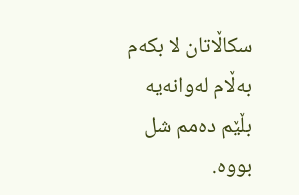سکاڵاتان لا بکەم بەڵام لەوانەیە بڵێم دەمم شل بووە.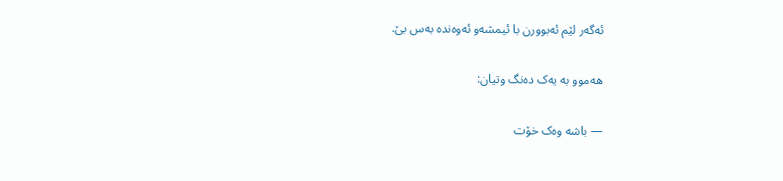ئەگەر لێم ئەبوورن با ئیمشەو ئەوەندە بەس بێ.

هەموو بە یەک دەنگ وتیان:

― باشە وەک خۆت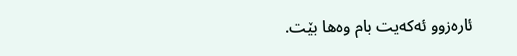ئارەزوو ئەکەیت بام وەها بێت.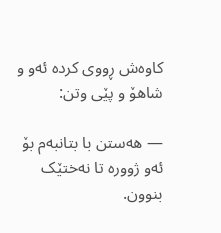کاوەش ڕووی کردە ئەو و شاهۆ و پێی وتن:

― هەستن با بتانبەم بۆ ئەو ژوورە تا نەختێک بنوون.